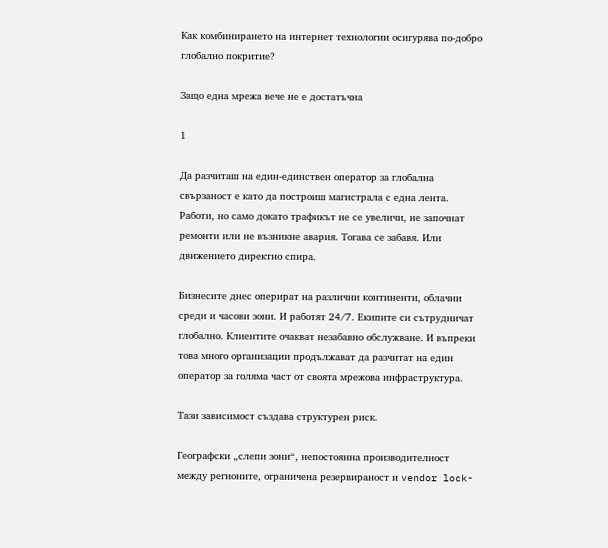Как комбинирането на интернет технологии осигурява по-добро глобално покритие?

Защо една мрежа вече не е достатъчна

1

Да разчиташ на един-единствен оператор за глобална свързаност е като да построиш магистрала с една лента. Работи, но само докато трафикът не се увеличи, не започнат ремонти или не възникне авария. Тогава се забавя. Или движението директно спира.

Бизнесите днес оперират на различни континенти, облачни среди и часови зони. И работят 24/7. Екипите си сътрудничат глобално. Клиентите очакват незабавно обслужване. И въпреки това много организации продължават да разчитат на един оператор за голяма част от своята мрежова инфраструктура.

Тази зависимост създава структурен риск.

Географски „слепи зони“, непостоянна производителност между регионите, ограничена резервираност и vendor lock-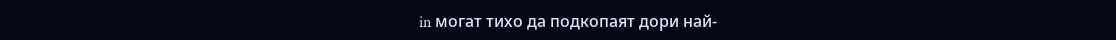in могат тихо да подкопаят дори най-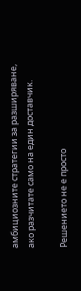амбициозните стратегии за разширяване, ако разчитате само на един доставчик.

Решението не е просто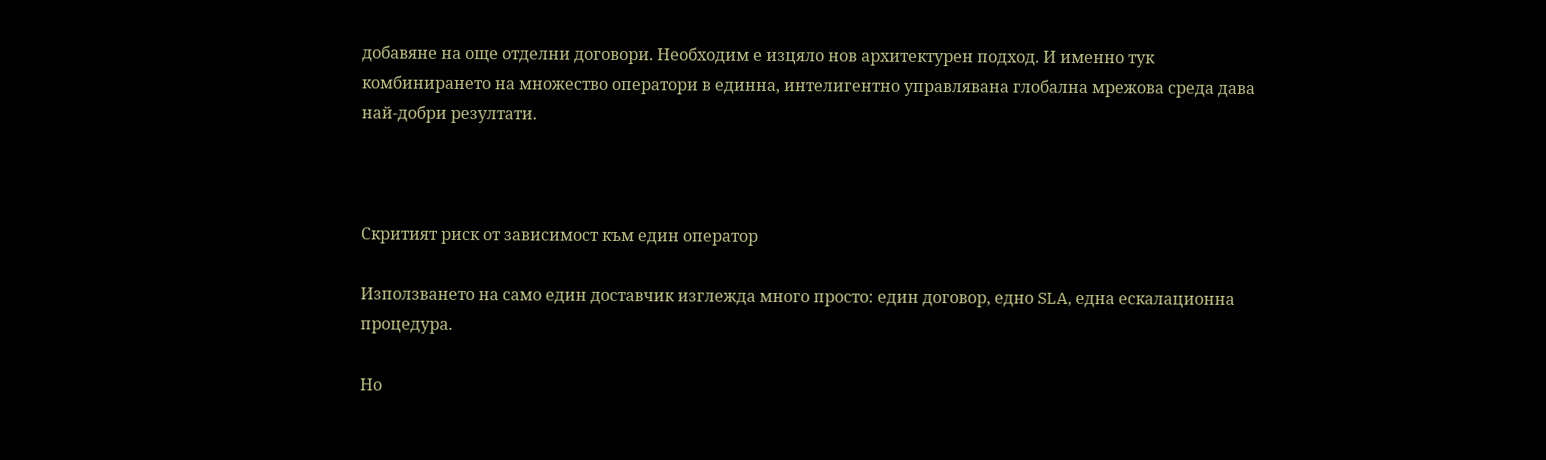добавяне на още отделни договори. Необходим е изцяло нов архитектурен подход. И именно тук комбинирането на множество оператори в единна, интелигентно управлявана глобална мрежова среда дава най-добри резултати.



Скритият риск от зависимост към един оператор

Използването на само един доставчик изглежда много просто: един договор, едно SLA, една ескалационна процедура.

Но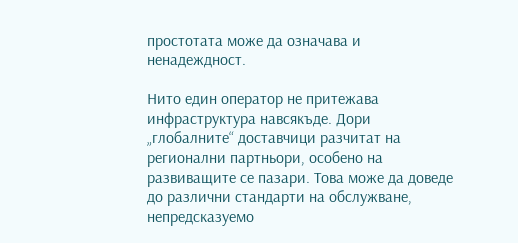простотата може да означава и ненадеждност.

Нито един оператор не притежава инфраструктура навсякъде. Дори „глобалните“ доставчици разчитат на регионални партньори, особено на развиващите се пазари. Това може да доведе до различни стандарти на обслужване, непредсказуемо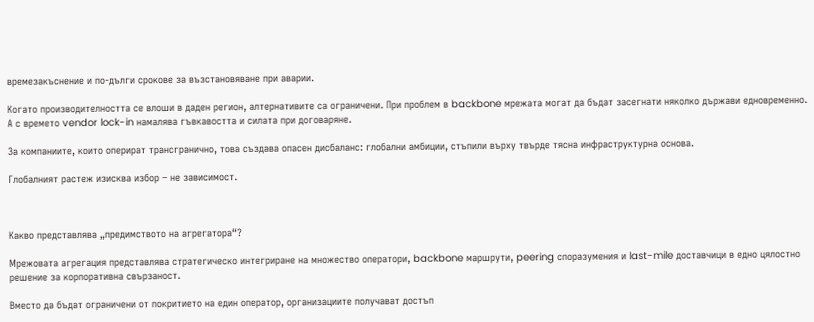времезакъснение и по-дълги срокове за възстановяване при аварии.

Когато производителността се влоши в даден регион, алтернативите са ограничени. При проблем в backbone мрежата могат да бъдат засегнати няколко държави едновременно. А с времето vendor lock-in намалява гъвкавостта и силата при договаряне.

За компаниите, които оперират трансгранично, това създава опасен дисбаланс: глобални амбиции, стъпили върху твърде тясна инфраструктурна основа.

Глобалният растеж изисква избор – не зависимост.



Какво представлява „предимството на агрегатора“?

Мрежовата агрегация представлява стратегическо интегриране на множество оператори, backbone маршрути, peering споразумения и last-mile доставчици в едно цялостно решение за корпоративна свързаност.

Вместо да бъдат ограничени от покритието на един оператор, организациите получават достъп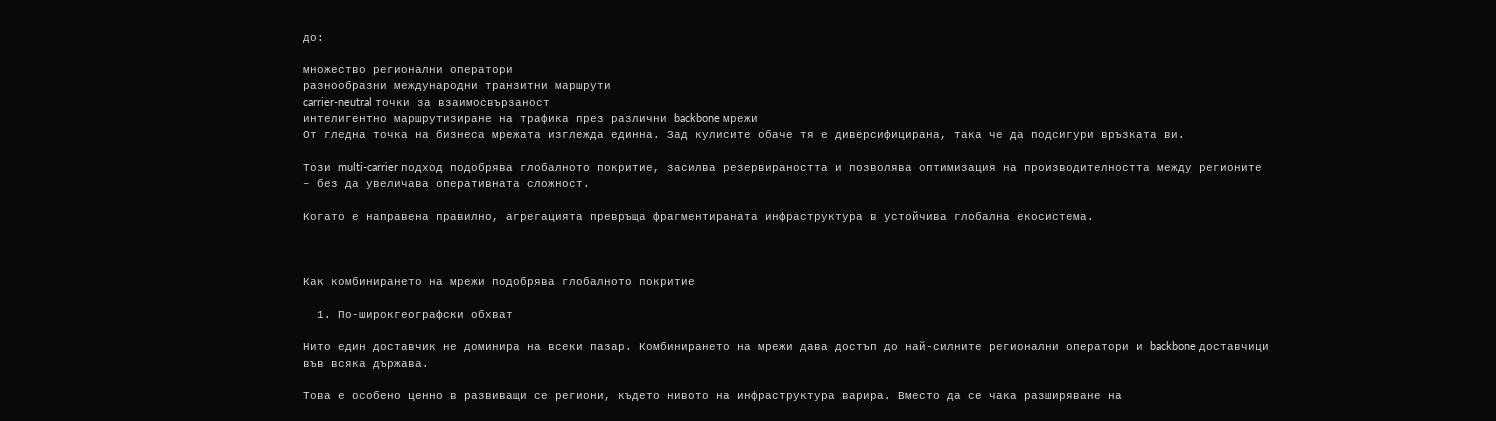до:

множество регионални оператори
разнообразни международни транзитни маршрути
carrier-neutral точки за взаимосвързаност
интелигентно маршрутизиране на трафика през различни backbone мрежи
От гледна точка на бизнеса мрежата изглежда единна. Зад кулисите обаче тя е диверсифицирана, така че да подсигури връзката ви.

Този multi-carrier подход подобрява глобалното покритие, засилва резервираността и позволява оптимизация на производителността между регионите – без да увеличава оперативната сложност.

Когато е направена правилно, агрегацията превръща фрагментираната инфраструктура в устойчива глобална екосистема.



Как комбинирането на мрежи подобрява глобалното покритие

  1. По-широкгеографски обхват

Нито един доставчик не доминира на всеки пазар. Комбинирането на мрежи дава достъп до най-силните регионални оператори и backbone доставчици във всяка държава.

Това е особено ценно в развиващи се региони, където нивото на инфраструктура варира. Вместо да се чака разширяване на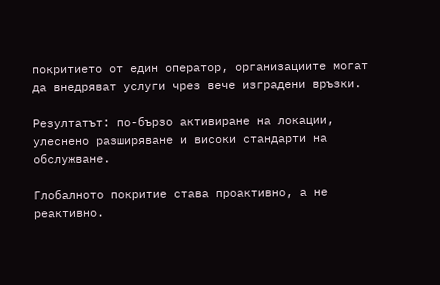покритието от един оператор, организациите могат да внедряват услуги чрез вече изградени връзки.

Резултатът: по-бързо активиране на локации, улеснено разширяване и високи стандарти на обслужване.

Глобалното покритие става проактивно, а не реактивно.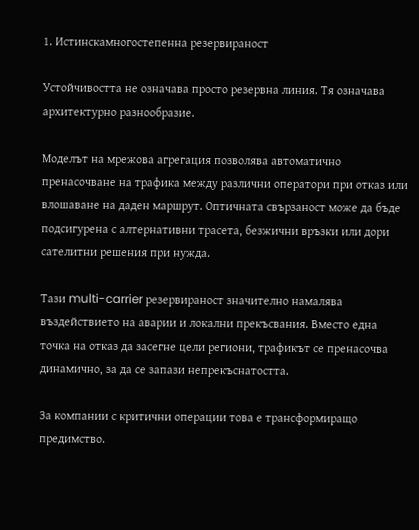1. Истинскамногостепенна резервираност

Устойчивостта не означава просто резервна линия. Тя означава архитектурно разнообразие.

Моделът на мрежова агрегация позволява автоматично пренасочване на трафика между различни оператори при отказ или влошаване на даден маршрут. Оптичната свързаност може да бъде подсигурена с алтернативни трасета, безжични връзки или дори сателитни решения при нужда.

Тази multi-carrier резервираност значително намалява въздействието на аварии и локални прекъсвания. Вместо една точка на отказ да засегне цели региони, трафикът се пренасочва динамично, за да се запази непрекъснатостта.

За компании с критични операции това е трансформиращо предимство.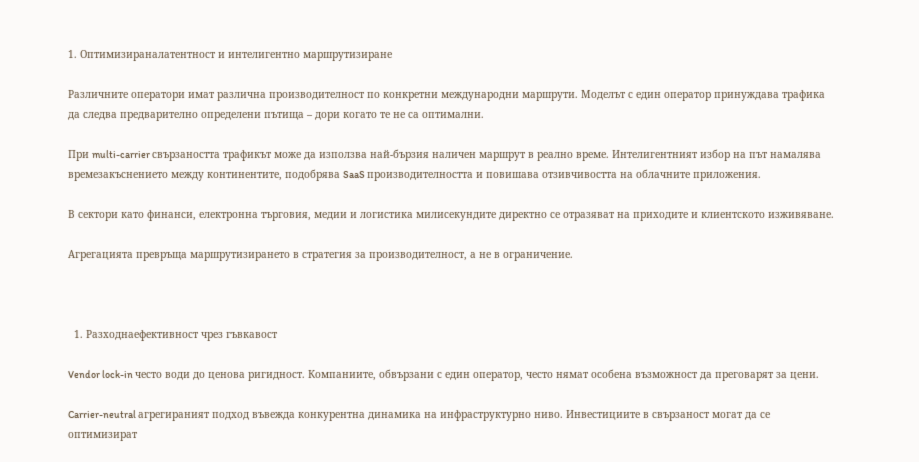1. Оптимизираналатентност и интелигентно маршрутизиране

Различните оператори имат различна производителност по конкретни международни маршрути. Моделът с един оператор принуждава трафика да следва предварително определени пътища – дори когато те не са оптимални.

При multi-carrier свързаността трафикът може да използва най-бързия наличен маршрут в реално време. Интелигентният избор на път намалява времезакъснението между континентите, подобрява SaaS производителността и повишава отзивчивостта на облачните приложения.

В сектори като финанси, електронна търговия, медии и логистика милисекундите директно се отразяват на приходите и клиентското изживяване.

Агрегацията превръща маршрутизирането в стратегия за производителност, а не в ограничение.



  1. Разходнаефективност чрез гъвкавост

Vendor lock-in често води до ценова ригидност. Компаниите, обвързани с един оператор, често нямат особена възможност да преговарят за цени.

Carrier-neutral агрегираният подход въвежда конкурентна динамика на инфраструктурно ниво. Инвестициите в свързаност могат да се оптимизират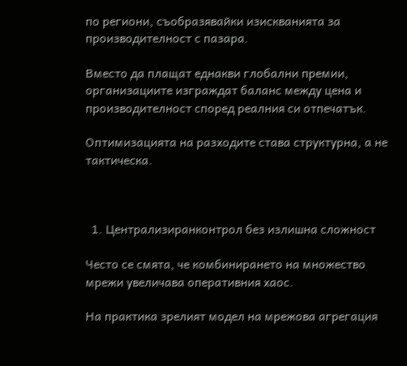по региони, съобразявайки изискванията за производителност с пазара.

Вместо да плащат еднакви глобални премии, организациите изграждат баланс между цена и производителност според реалния си отпечатък.

Оптимизацията на разходите става структурна, а не тактическа.



  1. Централизиранконтрол без излишна сложност

Често се смята, че комбинирането на множество мрежи увеличава оперативния хаос.

На практика зрелият модел на мрежова агрегация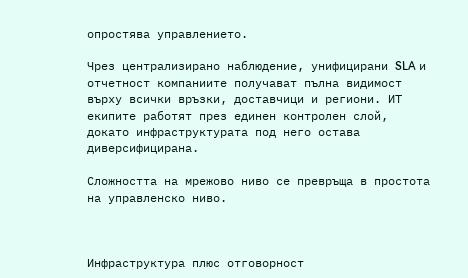опростява управлението.

Чрез централизирано наблюдение, унифицирани SLA и отчетност компаниите получават пълна видимост върху всички връзки, доставчици и региони. ИТ екипите работят през единен контролен слой, докато инфраструктурата под него остава диверсифицирана.

Сложността на мрежово ниво се превръща в простота на управленско ниво.



Инфраструктура плюс отговорност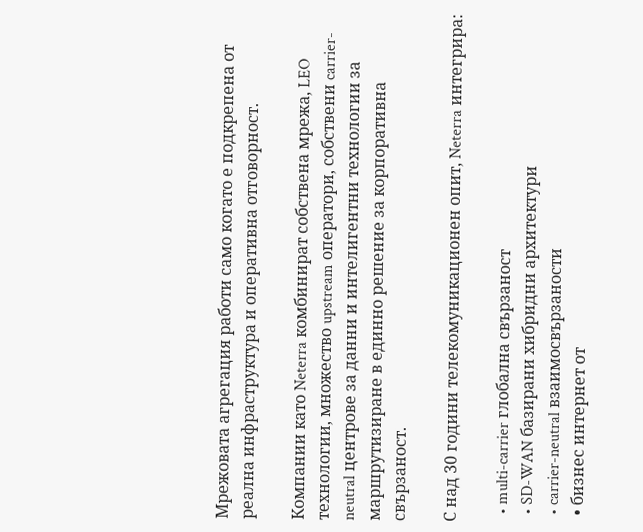Мрежовата агрегация работи само когато е подкрепена от реална инфраструктура и оперативна отговорност.

Компании като Neterra комбинират собствена мрежа, LEO технологии, множество upstream оператори, собствени carrier-neutral центрове за данни и интелигентни технологии за маршрутизиране в единно решение за корпоративна свързаност.

С над 30 години телекомуникационен опит, Neterra интегрира:

  • multi-carrier глобална свързаност
  • SD-WAN базирани хибридни архитектури
  • carrier-neutral взаимосвързаности
  • бизнес интернет от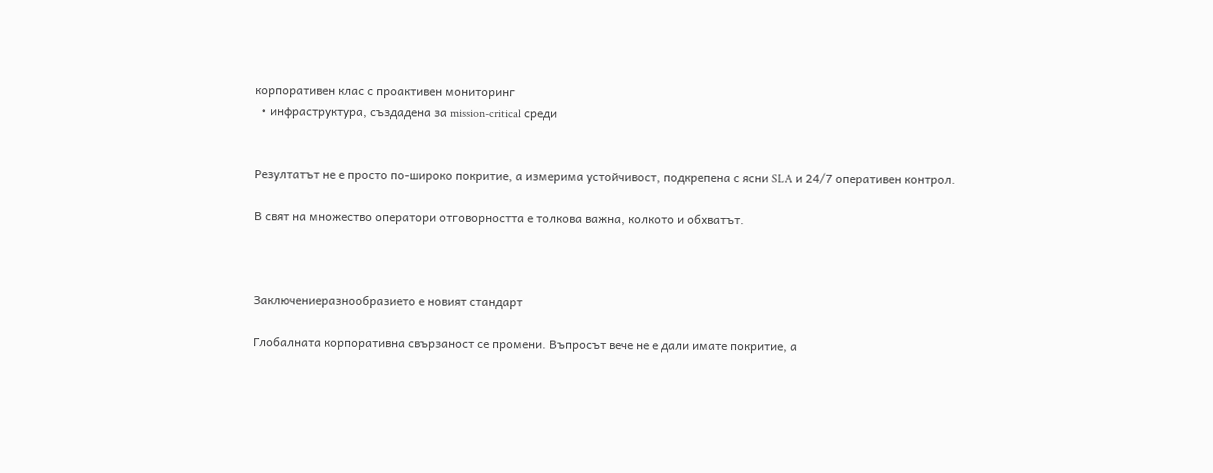корпоративен клас с проактивен мониторинг
  • инфраструктура, създадена за mission-critical среди


Резултатът не е просто по-широко покритие, а измерима устойчивост, подкрепена с ясни SLA и 24/7 оперативен контрол.

В свят на множество оператори отговорността е толкова важна, колкото и обхватът.



Заключениеразнообразието е новият стандарт

Глобалната корпоративна свързаност се промени. Въпросът вече не е дали имате покритие, а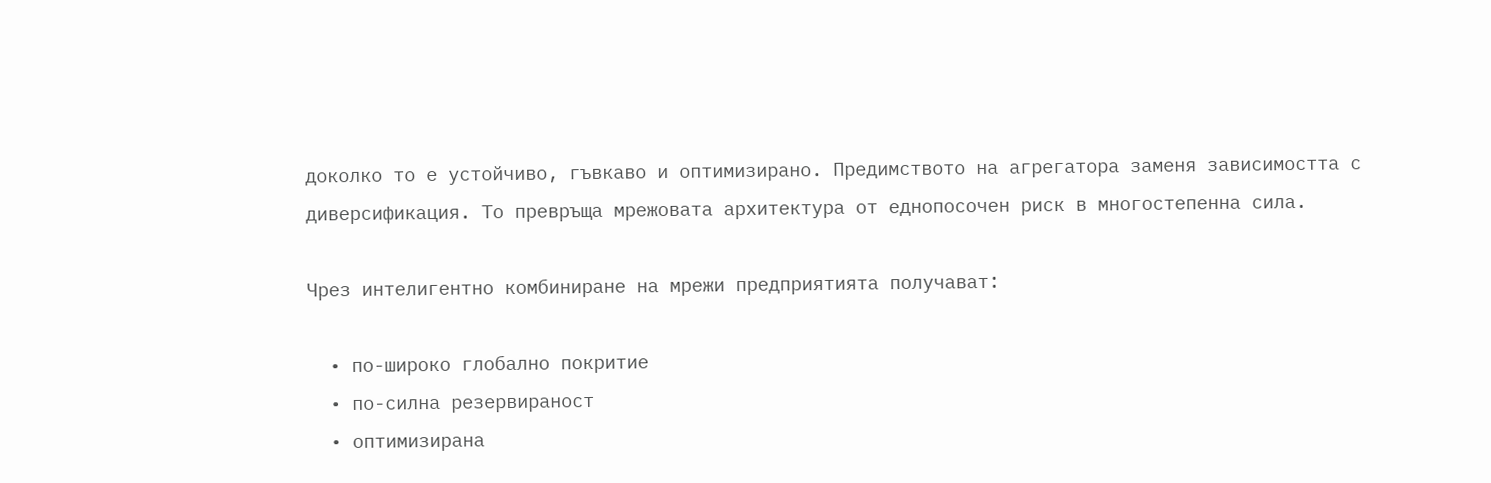доколко то е устойчиво, гъвкаво и оптимизирано. Предимството на агрегатора заменя зависимостта с диверсификация. То превръща мрежовата архитектура от еднопосочен риск в многостепенна сила.

Чрез интелигентно комбиниране на мрежи предприятията получават:

  • по-широко глобално покритие
  • по-силна резервираност
  • оптимизирана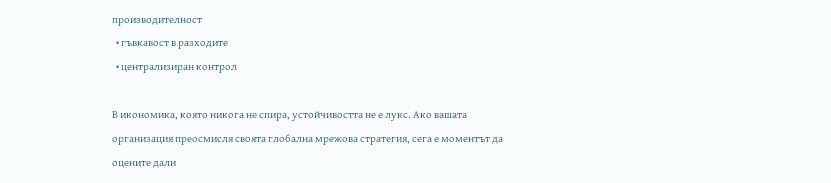производителност
  • гъвкавост в разходите
  • централизиран контрол

В икономика, която никога не спира, устойчивостта не е лукс. Ако вашата организация преосмисля своята глобална мрежова стратегия, сега е моментът да оцените дали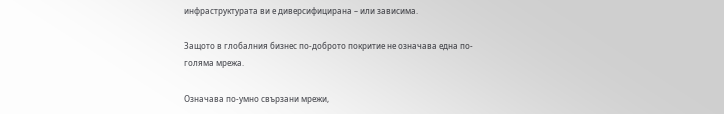инфраструктурата ви е диверсифицирана – или зависима.

Защото в глобалния бизнес по-доброто покритие не означава една по-голяма мрежа.

Означава по-умно свързани мрежи,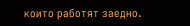които работят заедно.